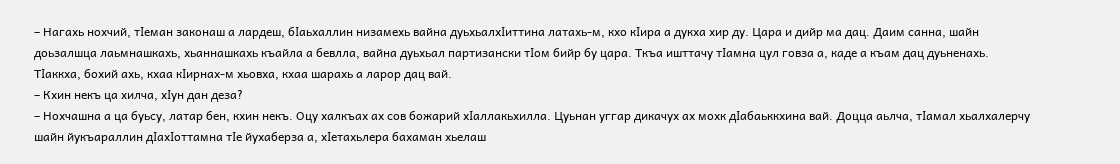– Нагахь нохчий, тӏеман законаш а лардеш, бӏаьхаллин низамехь вайна дуьхьалхӏиттина латахь-м, кхо кӏира а дукха хир ду. Цара и дийр ма дац. Даим санна, шайн доьзалшца лаьмнашкахь, хьаннашкахь къайла а бевлла, вайна дуьхьал партизански тӏом бийр бу цара. Ткъа ишттачу тӏамна цул говза а, каде а къам дац дуьненахь. Тӏаккха, бохий ахь, кхаа кӏирнах-м хьовха, кхаа шарахь а ларор дац вай.
– Кхин некъ ца хилча, хӏун дан деза?
– Нохчашна а ца буьсу, латар бен, кхин некъ. Оцу халкъах ах сов божарий хӏаллакьхилла. Цуьнан уггар дикачух ах мохк дӏабаьккхина вай. Доцца аьлча, тӏамал хьалхалерчу шайн йукъараллин дӏахӏоттамна тӏе йухаберза а, хӏетахьлера бахаман хьелаш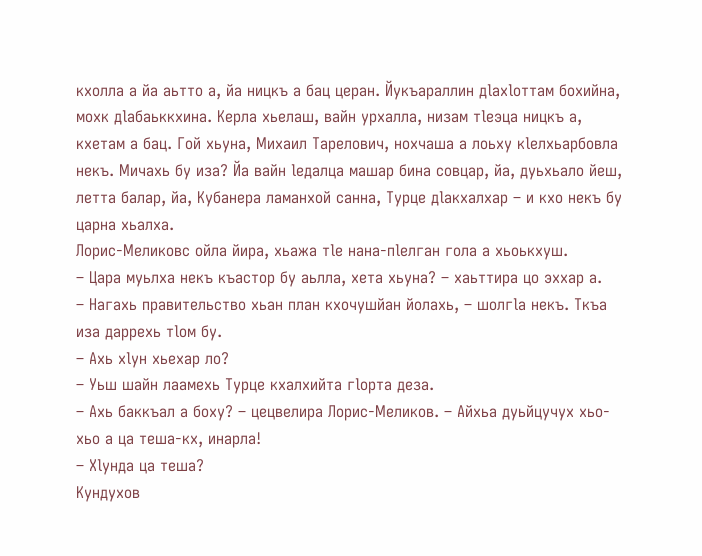кхолла а йа аьтто а, йа ницкъ а бац церан. Йукъараллин дӏахӏоттам бохийна, мохк дӏабаьккхина. Керла хьелаш, вайн урхалла, низам тӏеэца ницкъ а, кхетам а бац. Гой хьуна, Михаил Тарелович, нохчаша а лоьху кӏелхьарбовла некъ. Мичахь бу иза? Йа вайн ӏедалца машар бина совцар, йа, дуьхьало йеш, летта балар, йа, Кубанера ламанхой санна, Турце дӏакхалхар – и кхо некъ бу царна хьалха.
Лорис-Меликовс ойла йира, хьажа тӏе нана-пӏелган гола а хьоькхуш.
– Цара муьлха некъ къастор бу аьлла, хета хьуна? – хаьттира цо эххар а.
– Нагахь правительство хьан план кхочушйан йолахь, – шолгӏа некъ. Ткъа иза даррехь тӏом бу.
– Ахь хӏун хьехар ло?
– Уьш шайн лаамехь Турце кхалхийта гӏорта деза.
– Ахь баккъал а боху? – цецвелира Лорис-Меликов. – Айхьа дуьйцучух хьо-хьо а ца теша-кх, инарла!
– Хӏунда ца теша?
Кундухов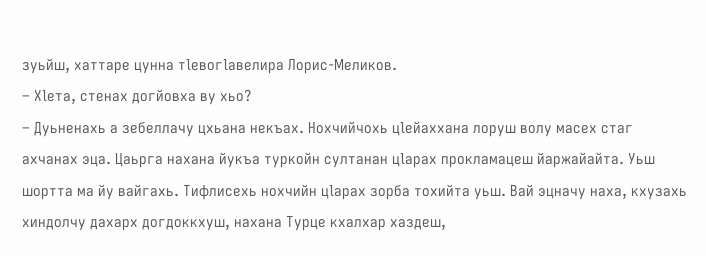зуьйш, хаттаре цунна тӏевогӏавелира Лорис-Меликов.
– Хӏета, стенах догйовха ву хьо?
– Дуьненахь а зебеллачу цхьана некъах. Нохчийчохь цӏейаххана лоруш волу масех стаг ахчанах эца. Цаьрга нахана йукъа туркойн султанан цӏарах прокламацеш йаржайайта. Уьш шортта ма йу вайгахь. Тифлисехь нохчийн цӏарах зорба тохийта уьш. Вай эцначу наха, кхузахь хиндолчу дахарх догдоккхуш, нахана Турце кхалхар хаздеш,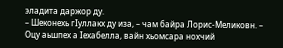эладита даржор ду.
– Шеконехь гӏуллакх ду иза, – чам байра Лорис-Меликовн. – Оцу аьшпех а ӏехабелла, вайн хьомсара нохчий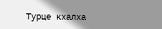Турце кхалха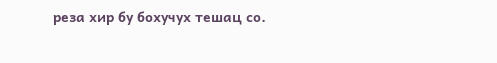реза хир бу бохучух тешац со.